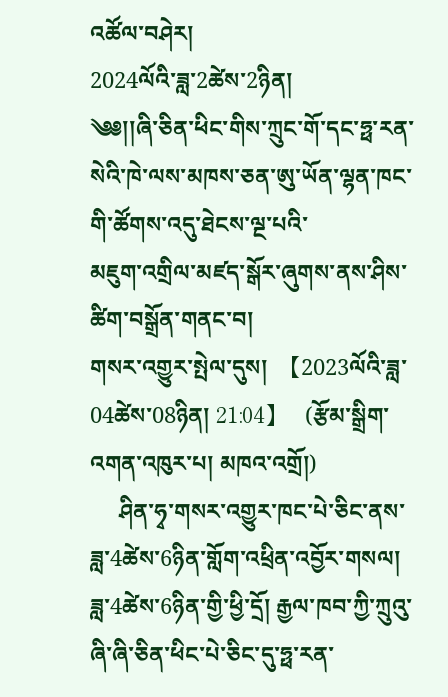འཚོལ་བཤེར།
2024ལོའི་ཟླ་2ཚེས་2ཉིན།
༄༅།།ཞི་ཅིན་ཕིང་གིས་ཀྲུང་གོ་དང་ཧྥ་རན་སེའི་ཁེ་ལས་མཁས་ཅན་ཨུ་ཡོན་ལྷན་ཁང་གི་ཚོགས་འདུ་ཐེངས་ལྔ་པའི་
མཇུག་འགྲིལ་མཛད་སྒོར་ཞུགས་ནས་ཤིས་ཚིག་བསྒྲོན་གནང་བ།
གསར་འགྱུར་སྤེལ་དུས།  【2023ལོའི་ཟླ་ 04ཚེས་08ཉིན། 21:04】   (རྩོམ་སྒྲིག་འགན་འཁུར་པ། མཁའ་འགྲོ།)
     ཤིན་ཧྭ་གསར་འགྱུར་ཁང་པེ་ཅིང་ནས་ཟླ་4ཚེས་6ཉིན་གློག་འཕྲིན་འབྱོར་གསལ། ཟླ་4ཚེས་6ཉིན་གྱི་ཕྱི་དྲོ། རྒྱལ་ཁབ་ཀྱི་ཀྲུའུ་ཞི་ཞི་ཅིན་ཕིང་པེ་ཅིང་དུ་ཧྥ་རན་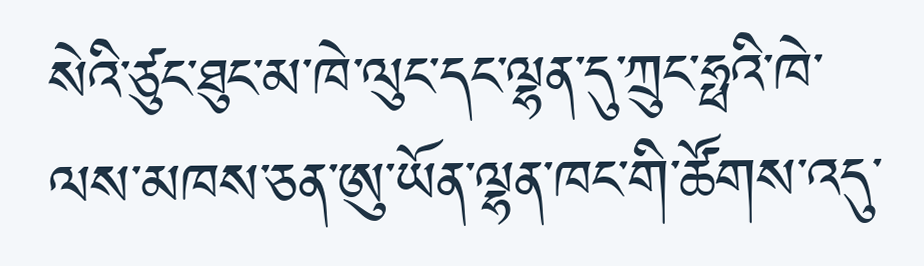སེའི་ཙུང་ཐུང་མ་ཁེ་ལུང་དང་ལྷན་དུ་ཀྲུང་ཧྥའི་ཁེ་ལས་མཁས་ཅན་ཨུ་ཡོན་ལྷན་ཁང་གི་ཚོགས་འདུ་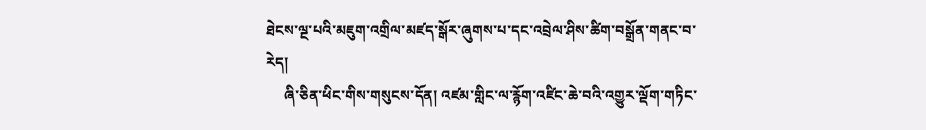ཐེངས་ལྔ་པའི་མཇུག་འགྲིལ་མཛད་སྒོར་ཞུགས་པ་དང་འབྲེལ་ཤིས་ཚིག་བསྒྲོན་གནང་བ་རེད།
     ཞི་ཅིན་ཕིང་གིས་གསུངས་དོན། འཛམ་གླིང་ལ་རྙོག་འཛིང་ཆེ་བའི་འགྱུར་ལྡོག་གཏིང་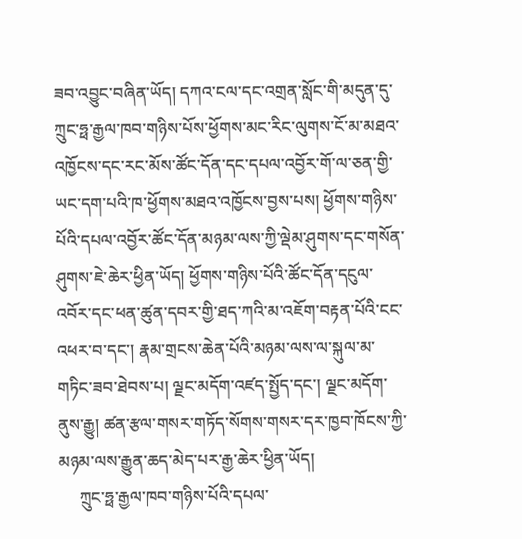ཟབ་འབྱུང་བཞིན་ཡོད། དཀའ་ངལ་དང་འགྲན་སློང་གི་མདུན་དུ་ཀྲུང་ཧྥ་རྒྱལ་ཁབ་གཉིས་པོས་ཕྱོགས་མང་རིང་ལུགས་ངོ་མ་མཐའ་འཁྱོངས་དང་རང་མོས་ཚོང་དོན་དང་དཔལ་འབྱོར་གོ་ལ་ཅན་གྱི་ཡང་དག་པའི་ཁ་ཕྱོགས་མཐའ་འཁྱོངས་བྱས་པས། ཕྱོགས་གཉིས་པོའི་དཔལ་འབྱོར་ཚོང་དོན་མཉམ་ལས་ཀྱི་ལྡེམ་ཤུགས་དང་གསོན་ཤུགས་ཇེ་ཆེར་ཕྱིན་ཡོད། ཕྱོགས་གཉིས་པོའི་ཚོང་དོན་དངུལ་འབོར་དང་ཕན་ཚུན་དབར་གྱི་ཐད་ཀའི་མ་འཇོག་བརྟན་པོའི་ངང་འཕར་བ་དང་། རྣམ་གྲངས་ཆེན་པོའི་མཉམ་ལས་ལ་སྐུལ་མ་གཏིང་ཟབ་ཐེབས་པ། ལྗང་མདོག་འཛད་སྤྱོད་དང་། ལྗང་མདོག་ནུས་རྒྱུ། ཚན་རྩལ་གསར་གཏོད་སོགས་གསར་དར་ཁྱབ་ཁོངས་ཀྱི་མཉམ་ལས་རྒྱུན་ཆད་མེད་པར་རྒྱ་ཆེར་ཕྱིན་ཡོད།
     ཀྲུང་ཧྥ་རྒྱལ་ཁབ་གཉིས་པོའི་དཔལ་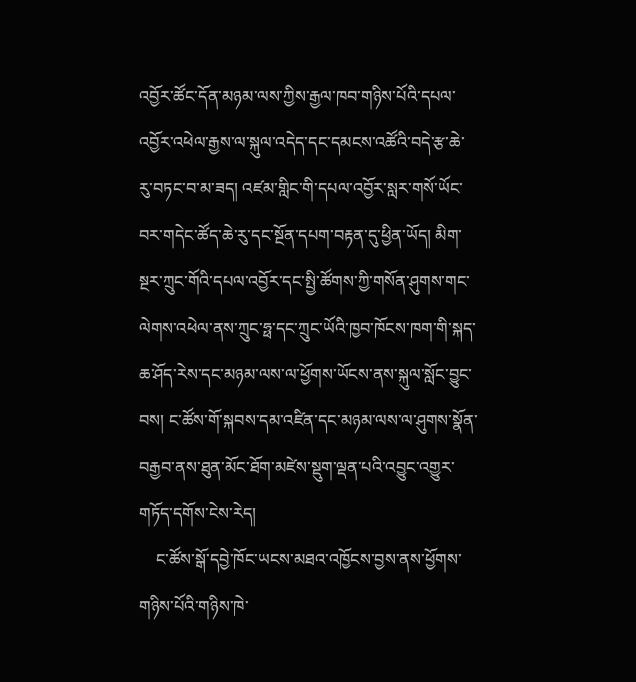འབྱོར་ཚོང་དོན་མཉམ་ལས་ཀྱིས་རྒྱལ་ཁབ་གཉིས་པོའི་དཔལ་འབྱོར་འཕེལ་རྒྱས་ལ་སྐུལ་འདེད་དང་དམངས་འཚོའི་བདེ་རྩ་ཆེ་རུ་བཏང་བ་མ་ཟད། འཛམ་གླིང་གི་དཔལ་འབྱོར་སླར་གསོ་ཡོང་བར་གདེང་ཚོད་ཆེ་རུ་དང་སྔོན་དཔག་བརྟན་དུ་ཕྱིན་ཡོད། མིག་སྔར་ཀྲུང་གོའི་དཔལ་འབྱོར་དང་སྤྱི་ཚོགས་ཀྱི་གསོན་ཤུགས་གང་ལེགས་འཕེལ་ནས་ཀྲུང་ཧྥ་དང་ཀྲུང་ཡོའི་ཁྱབ་ཁོངས་ཁག་གི་སྐད་ཆ་ཤོད་རེས་དང་མཉམ་ལས་ལ་ཕྱོགས་ཡོངས་ནས་སྐུལ་སློང་བྱུང་བས། ང་ཚོས་གོ་སྐབས་དམ་འཛིན་དང་མཉམ་ལས་ལ་ཤུགས་སྣོན་བརྒྱབ་ནས་ཐུན་མོང་ཐོག་མཛེས་སྡུག་ལྡན་པའི་འབྱུང་འགྱུར་གཏོད་དགོས་ངེས་རེད།
    ང་ཚོས་སྒོ་དབྱེ་ཁོང་ཡངས་མཐའ་འཁྱོངས་བྱས་ནས་ཕྱོགས་གཉིས་པོའི་གཉིས་ཁེ་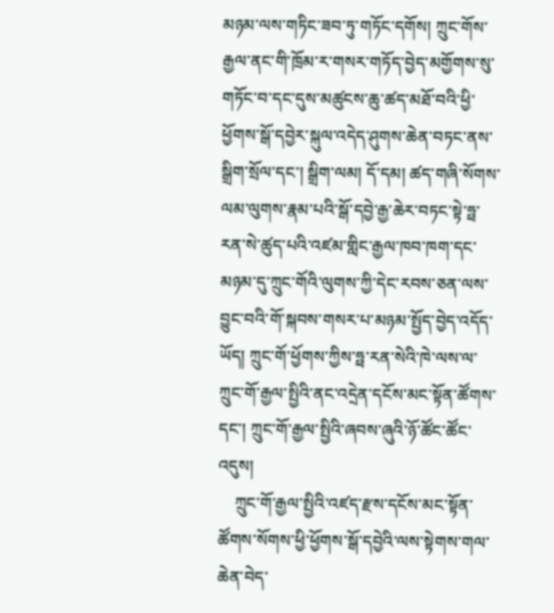མཉམ་ལས་གཏིང་ཟབ་ཏུ་གཏོང་དགོས། ཀྲུང་གོས་རྒྱལ་ནང་གི་ཁྲོམ་ར་གསར་གཏོད་བྱེད་མགྱོགས་སུ་གཏོང་བ་དང་དུས་མཚུངས་ཆུ་ཚད་མཐོ་བའི་ཕྱི་ཕྱོགས་སྒོ་དབྱེར་སྐུལ་འདེད་ཤུགས་ཆེན་བཏང་ནས་སྒྲིག་སྲོལ་དང་། སྒྲིག་ལམ། དོ་དམ། ཚད་གཞི་སོགས་ལམ་ལུགས་རྣམ་པའི་སྒོ་དབྱེ་རྒྱ་ཆེར་བཏང་སྟེ་ཧྥ་རན་སེ་ཚུད་པའི་འཛམ་གླིང་རྒྱལ་ཁབ་ཁག་དང་མཉམ་དུ་ཀྲུང་གོའི་ལུགས་ཀྱི་དེང་རབས་ཅན་ལས་བྱུང་བའི་གོ་སྐབས་གསར་པ་མཉམ་སྤྱོད་བྱེད་འདོད་ཡོད། ཀྲུང་གོ་ཕྱོགས་ཀྱིས་ཧྥ་རན་སེའི་ཁེ་ལས་ལ་ཀྲུང་གོ་རྒྱལ་སྤྱིའི་ནང་འདྲེན་དངོས་མང་སྟོན་ཚོགས་དང་། ཀྲུང་གོ་རྒྱལ་སྤྱིའི་ཞབས་ཞུའི་ཉོ་ཚོང་ཚོང་འདུས།
    ཀྲུང་གོ་རྒྱལ་སྤྱིའི་འཛད་རྫས་དངོས་མང་སྟོན་ཚོགས་སོགས་ཕྱི་ཕྱོགས་སྒོ་དབྱེའི་ལས་སྟེགས་གལ་ཆེན་བེད་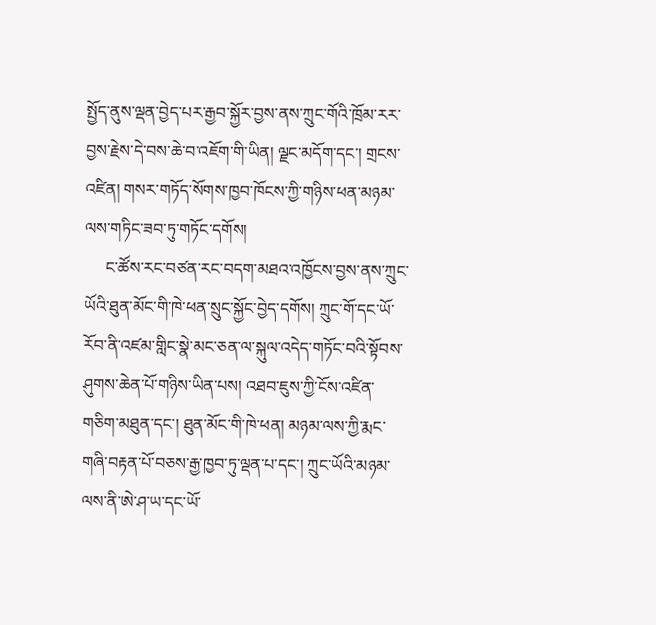སྤྱོད་ནུས་ལྡན་བྱེད་པར་རྒྱབ་སྐྱོར་བྱས་ནས་ཀྲུང་གོའི་ཁྲོམ་རར་བྱས་རྗེས་དེ་བས་ཆེ་བ་འཇོག་གི་ཡིན། ལྗང་མདོག་དང་། གྲངས་འཛིན། གསར་གཏོད་སོགས་ཁྱབ་ཁོངས་ཀྱི་གཉིས་ཕན་མཉམ་ལས་གཏིང་ཟབ་ཏུ་གཏོང་དགོས།
     ང་ཚོས་རང་བཙན་རང་བདག་མཐའ་འཁྱོངས་བྱས་ནས་ཀྲུང་ཡོའི་ཐུན་མོང་གི་ཁེ་ཕན་སྲུང་སྐྱོང་བྱེད་དགོས། ཀྲུང་གོ་དང་ཡོ་རོབ་ནི་འཛམ་གླིང་སྣེ་མང་ཅན་ལ་སྐུལ་འདེད་གཏོང་བའི་སྟོབས་ཤུགས་ཆེན་པོ་གཉིས་ཡིན་པས། འཐབ་ཇུས་ཀྱི་ངོས་འཛིན་གཅིག་མཐུན་དང་། ཐུན་མོང་གི་ཁེ་ཕན། མཉམ་ལས་ཀྱི་རྨང་གཞི་བརྟན་པོ་བཅས་རྒྱ་ཁྱབ་ཏུ་ལྡན་པ་དང་། ཀྲུང་ཡོའི་མཉམ་ལས་ནི་ཨེ་ཤ་ཡ་དང་ཡོ་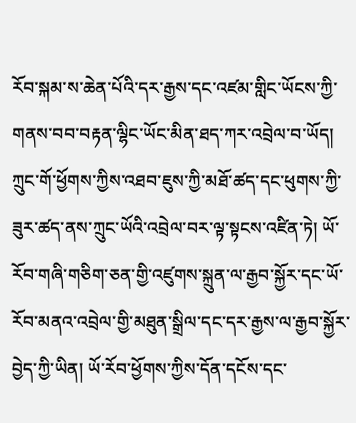རོབ་སྐམ་ས་ཆེན་པོའི་དར་རྒྱས་དང་འཛམ་གླིང་ཡོངས་ཀྱི་གནས་བབ་བརྟན་ལྷིང་ཡོང་མིན་ཐད་ཀར་འབྲེལ་བ་ཡོད། ཀྲུང་གོ་ཕྱོགས་ཀྱིས་འཐབ་ཇུས་ཀྱི་མཐོ་ཚད་དང་ཕུགས་ཀྱི་ཟུར་ཚད་ནས་ཀྲུང་ཡོའི་འབྲེལ་བར་ལྟ་སྟངས་འཛིན་ཏེ། ཡོ་རོབ་གཞི་གཅིག་ཅན་གྱི་འཛུགས་སྐྲུན་ལ་རྒྱབ་སྐྱོར་དང་ཡོ་རོབ་མནའ་འབྲེལ་གྱི་མཐུན་སྒྲིལ་དང་དར་རྒྱས་ལ་རྒྱབ་སྐྱོར་བྱེད་ཀྱི་ཡིན། ཡོ་རོབ་ཕྱོགས་ཀྱིས་དོན་དངོས་དང་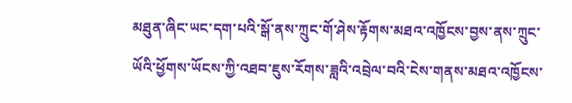མཐུན་ཞིང་ཡང་དག་པའི་སྒོ་ནས་ཀྲུང་གོ་ཤེས་རྟོགས་མཐའ་འཁྱོངས་བྱས་ནས་ཀྲུང་ཡོའི་ཕྱོགས་ཡོངས་ཀྱི་འཐབ་ཇུས་རོགས་ཟླའི་འབྲེལ་བའི་ངེས་གནས་མཐའ་འཁྱོངས་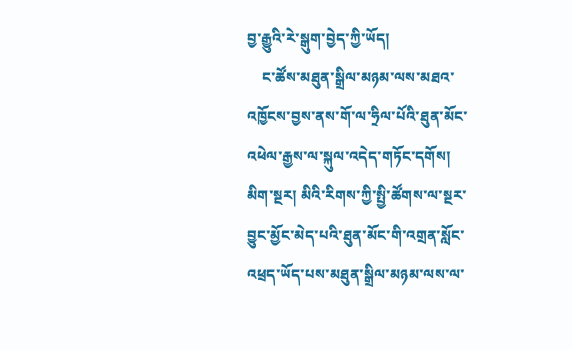བྱ་རྒྱུའི་རེ་སྒུག་བྱེད་ཀྱི་ཡོད།
    ང་ཚོས་མཐུན་སྒྲིལ་མཉམ་ལས་མཐའ་འཁྱོངས་བྱས་ནས་གོ་ལ་ཧྲིལ་པོའི་ཐུན་མོང་འཕེལ་རྒྱས་ལ་སྐུལ་འདེད་གཏོང་དགོས། མིག་སྔར། མིའི་རིགས་ཀྱི་སྤྱི་ཚོགས་ལ་སྔར་བྱུང་མྱོང་མེད་པའི་ཐུན་མོང་གི་འགྲན་སློང་འཕྲད་ཡོད་པས་མཐུན་སྒྲིལ་མཉམ་ལས་ལ་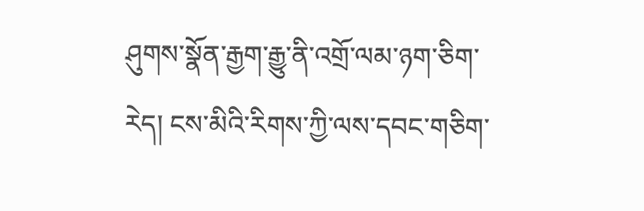ཤུགས་སྣོན་རྒྱག་རྒྱུ་ནི་འགྲོ་ལམ་ཉག་ཅིག་རེད། ངས་མིའི་རིགས་ཀྱི་ལས་དབང་གཅིག་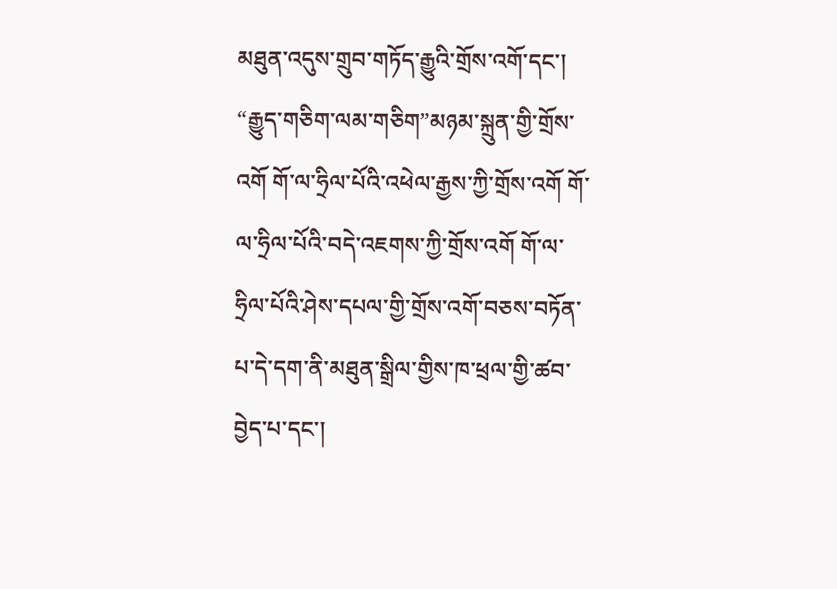མཐུན་འདུས་གྲུབ་གཏོད་རྒྱུའི་གྲོས་འགོ་དང་། “རྒྱུད་གཅིག་ལམ་གཅིག”མཉམ་སྐྲུན་གྱི་གྲོས་འགོ གོ་ལ་ཧྲིལ་པོའི་འཕེལ་རྒྱས་ཀྱི་གྲོས་འགོ གོ་ལ་ཧྲིལ་པོའི་བདེ་འཇགས་ཀྱི་གྲོས་འགོ གོ་ལ་ཧྲིལ་པོའི་ཤེས་དཔལ་གྱི་གྲོས་འགོ་བཅས་བཏོན་པ་དེ་དག་ནི་མཐུན་སྒྲིལ་གྱིས་ཁ་ཕྲལ་གྱི་ཚབ་བྱེད་པ་དང་།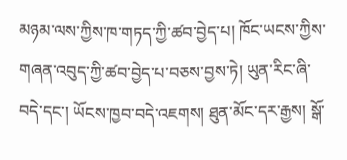མཉམ་ལས་ཀྱིས་ཁ་གཏད་ཀྱི་ཚབ་བྱེད་པ། ཁོང་ཡངས་ཀྱིས་གཞན་འབུད་ཀྱི་ཚབ་བྱེད་པ་བཅས་བྱས་ཏེ། ཡུན་རིང་ཞི་བདེ་དང་། ཡོངས་ཁྱབ་བདེ་འཇགས། ཐུན་མོང་དར་རྒྱས། སྒོ་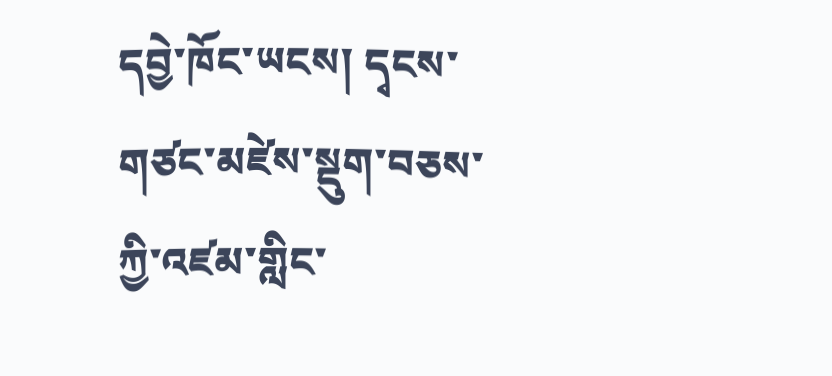དབྱེ་ཁོང་ཡངས། དྭངས་གཙང་མཛེས་སྡུག་བཅས་ཀྱི་འཛམ་གླིང་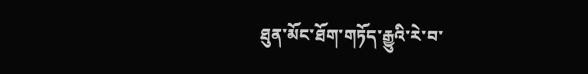ཐུན་མོང་ཐོག་གཏོད་རྒྱུའི་རེ་བ་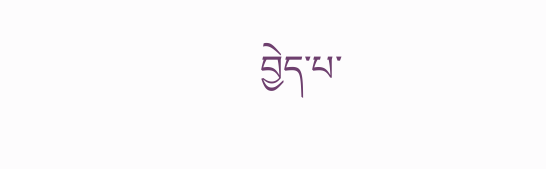བྱེད་པ་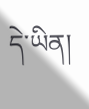དེ་ཡིན།